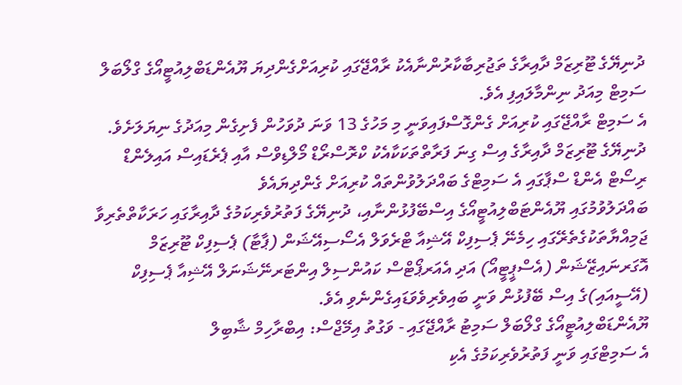ދުނިޔޭގެ ޓޫރިޒަމް ދާއިރާގެ ތަޖުރިބާކާރުންނާއެކު ރާއްޖޭގައި ކުރިއަށްގެންދިޔަ ޔޫއެންޑަބްލިއުޓީއޯގެ ގްލޯބަލް ސަމިޓް މިއަދު ނިންމާލައިފި އެވެ.
އެ ސަމިޓް ރާއްޖޭގައި ކުރިއަށް ގެންގޮސްފައިވަނީ މި މަހުގެ 13 ވަނަ ދުވަހުން ފެށިގެން މިއަދުގެ ނިޔަލަށެވެ.
ދުނިޔޭގެ ޓޫރިޒަމް ދާއިރާގެ އިސް ގިނަ ފަރާތްތަކަކާއެކު ކްރޮސްރޯޑް މޯލްޑިވްސް އާއި ޕެރެޑައިސް އައިލެންޑް ރިސޯޓް އެންޑް ސްޕާގައި އެ ސަމިޓްގެ ބައްދަލުވުންތައް ކުރިއަށް ގެންދިޔައެވެ
ބައްދަލުވުމުގައި ޔޫއެންޓަބްލިއުޓީއޯގެ އިސްބޭފުޅުންނާއި، ދުނިޔޭގެ ފަތުރުވެރިކަމުގެ ދާއިރާގައި ހަރަކާތްތެރިވާ ޖަމިއްޔާތަކުގެތެރޭގައި ހިމެނޭ ޕެސިފިކް އޭޝިއާ ޓްރެވަލް އެސޯސިއޭޝަން (ޕާޓާ) ޕެސިފިކް ޓޫރިޒަމް އޮގަރނައިޒޭޝަން (އެސްޕީޓީއޯ) އަދި އެއަރޕޯޓްސް ކައުންސިލް އިންޓަރނޭޝަނަލް އޭޝިއާ ޕެސިފިކް (އޭސީއައި)ގެ އިސް ބޭފުޅުން ވަނީ ބައިވެރިވެވަޑައިގެންނެވި އެވެ.
ޔޫއެންޑަބްލިއުޓީއޯގެ ގްލޯބަލް ސަމިޓު ރާއްޖޭގައި - ވަގުތު އިމޭޖްސް: އިބްރާހިމް ޝާބިލް
އެ ސަމިޓްގައި ވަނީ ފަތުރުވެރިކަމުގެ އެކި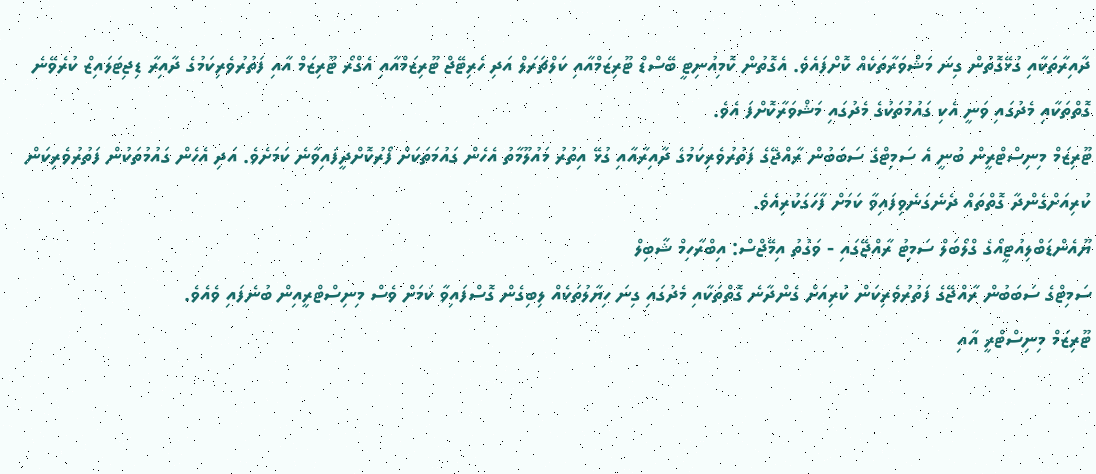ދާއިރާތަކާއި ގުޅޭގޮތުން ގިނަ މަޝްވަރާތަކެއް ކޮށްފައެވެ. އެގޮތުން ކޮމިއުނިޓީ ބޭސްޑް ޓޫރިޒަމްއާއި ކަލްޗަރަލް އަދި ހެރިޓޭޖް ޓޫރިޒަމްއާއި އެގްރޯ ޓޫރިޒަމް އާއި ފަތުރުވެރިކަމުގެ ދާއިރާ ޑިޖިޓަލައިޒް ކުރެވޭނެ ގޮތްތަކާއި މެދުގައި ވަނީ އެކި ގައުމުތަކުގެ މެދުގައި މަޝްވަރާކޮށްފަ އެވެ.
ޓޫރިޒަމް މިނިސްޓްރީން ބުނީ އެ ސަމިޓްގެ ސަބަބުން ރާއްޖޭގެ ފަތުރުވެރިކަމުގެ ދާއިރާއާއި ގުޅޭ އިތުރު މައުލޫމާތު އެހެން ގައުމަތަކަށް ފޯރުކޮށްދީފައިވާނެ ކަމަށެވެ. އަދި އެހެން ގައުމުތަކުން ފަތުރުވެރިކަން ކުރިއަށްގެންދާ ގޮތްތައް ދެނެގަނެވިފައިވާ ކަމަށް ފާހަގަކުރިއެވެ.
ޔޫއެންޑަބްލިއުޓީއޯގެ ގްލޯބަލް ސަމިޓު ރާއްޖޭގައި - ވަގުތު އިމޭޖްސް: އިބްރާހިމް ޝާބިލް
ސަމިޓްގެ ސަބަބުން ރާއްޖޭގެ ފަތުރުވެރިކަން ކުރިއަށް ގެންދާނެ ގޮތްތަކާއި މެދުގައި ގިނަ ހިޔާލުތަކެއް ލިބިގެން ގޮސްފައިވާ ކަމަށް ވެސް މިނިސްޓްރީއިން ބުނެފައި ވެއެވެ.
ޓޫރިޒަމް މިނިސްޓްރީ އާއި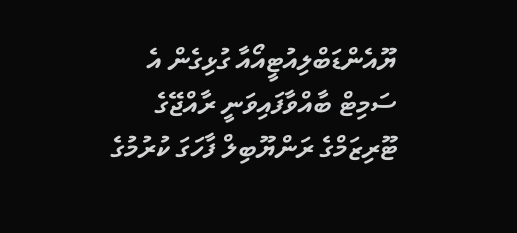ޔޫއެންޑަބްލިއުޓީއޯއާ ގުޅިގެން އެ ސަމިޓް ބާއްވާފައިވަނީ ރާއްޖޭގެ ޓޫރިޒަމްގެ ރަންޔޫބިލް ފާހަގަ ކުރުމުގެ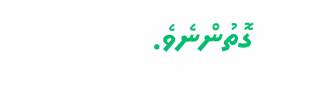ގޮތުންނެވެ.